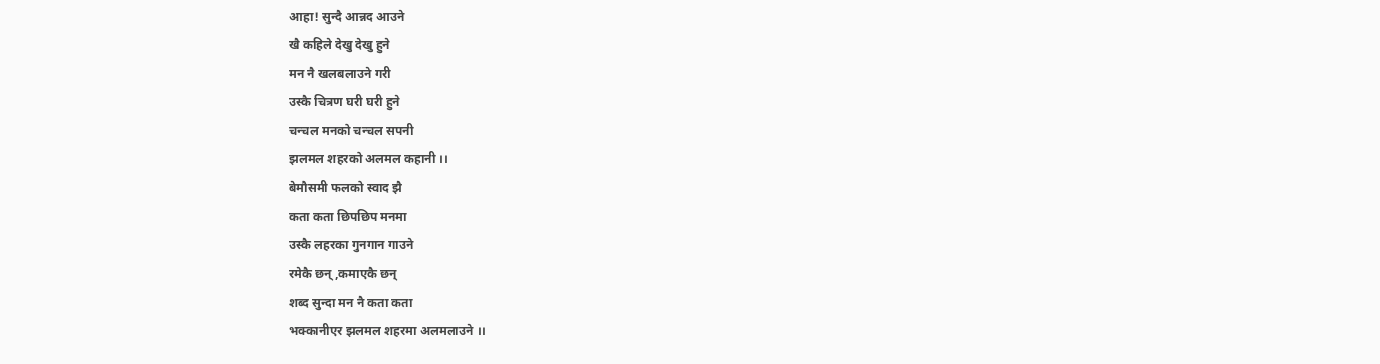आहा! सुन्दै आन्नद आउने
खै कहिले देखु देखु हुने
मन नै खलबलाउने गरी
उस्कै चित्रण घरी घरी हुने
चन्चल मनको चन्चल सपनी
झलमल शहरको अलमल कहानी ।।
बेमौसमी फलको स्वाद झै
कता कता छिपछिप मनमा
उस्कै लहरका गुनगान गाउने
रमेकै छन् ,कमाएकै छन्
शब्द सुन्दा मन नै कता कता
भक्कानीएर झलमल शहरमा अलमलाउने ।।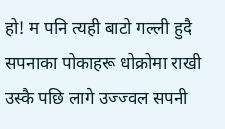हो! म पनि त्यही बाटो गल्ली हुदै
सपनाका पोकाहरू धोक्रोमा राखी
उस्कै पछि लागे उज्ज्वल सपनी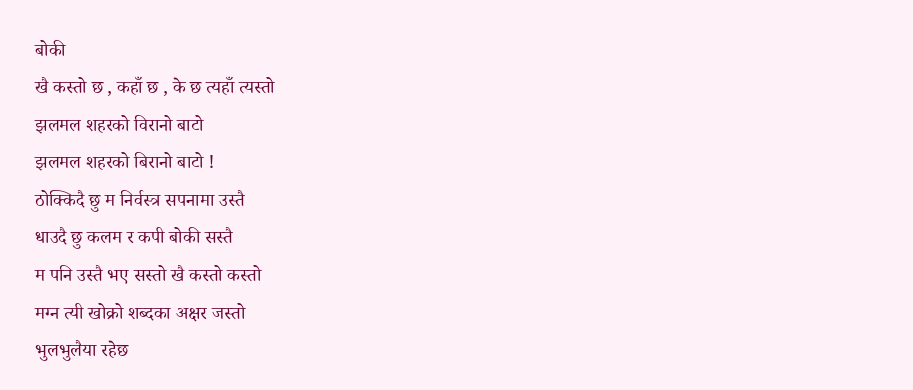बोकी
खै कस्तो छ , कहाँ छ , के छ त्यहाँ त्यस्तो
झलमल शहरको विरानो बाटो
झलमल शहरको बिरानो बाटो !
ठोक्किदै छु म निर्वस्त्र सपनामा उस्तै
धाउदै छु कलम र कपी बोकी सस्तै
म पनि उस्तै भए सस्तो खै कस्तो कस्तो
मग्न त्यी खोक्रो शब्दका अक्षर जस्तो
भुलभुलैया रहेछ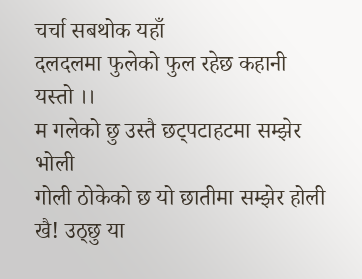चर्चा सबथोक यहाँ
दलदलमा फुलेको फुल रहेछ कहानी यस्तो ।।
म गलेको छु उस्तै छट्पटाहटमा सम्झेर भोली
गोली ठोकेको छ यो छातीमा सम्झेर होली
खै! उठ्छु या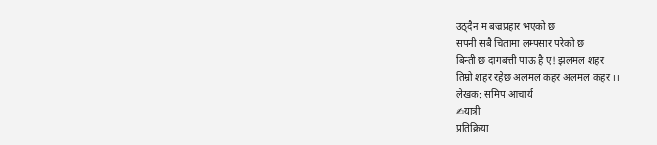उठ्दैन म बज्रप्रहार भएको छ
सपनी सबै चितामा लम्पसार परेको छ
बिन्ती छ दागबत्ती पाऊ है ए! झलमल शहर
तिम्रो शहर रहेछ अलमल कहर अलमल कहर ।।
लेखक: समिप आचार्य
✍यात्री
प्रतिक्रिया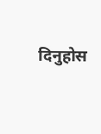दिनुहोस